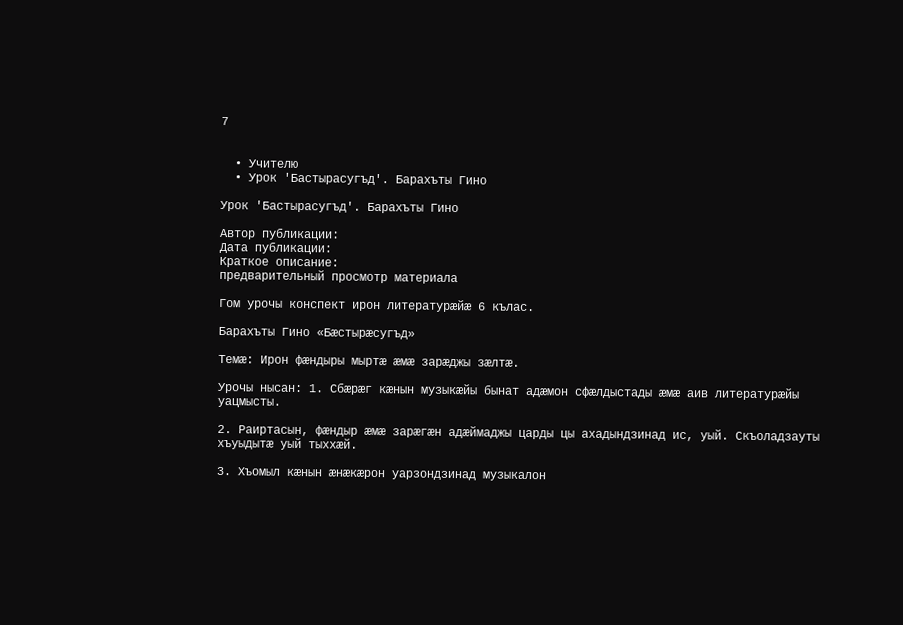7


  • Учителю
  • Урок 'Бастырасугъд'. Барахъты Гино

Урок 'Бастырасугъд'. Барахъты Гино

Автор публикации:
Дата публикации:
Краткое описание:
предварительный просмотр материала

Гом урочы конспект ирон литературӕйӕ 6 кълас.

Барахъты Гино «Бӕстырӕсугъд»

Темӕ: Ирон фӕндыры мыртӕ ӕмӕ зарӕджы зӕлтӕ.

Урочы нысан: 1. Сбӕрӕг кӕнын музыкӕйы бынат адӕмон сфӕлдыстады ӕмӕ аив литературӕйы уацмысты.

2. Раиртасын, фӕндыр ӕмӕ зарӕгӕн адӕймаджы царды цы ахадындзинад ис, уый. Скъоладзауты хъуыдытӕ уый тыххӕй.

3. Хъомыл кӕнын ӕнӕкӕрон уарзондзинад музыкалон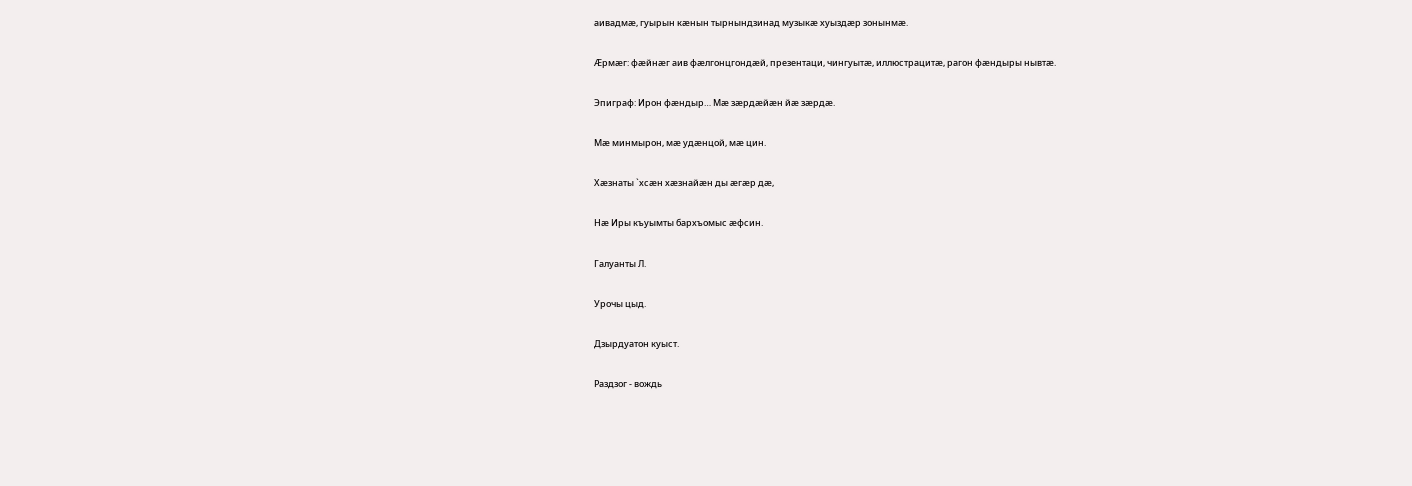аивадмӕ, гуырын кӕнын тырнындзинад музыкӕ хуыздӕр зонынмӕ.

Æрмӕг: фӕйнӕг аив фӕлгонцгондӕй, презентаци, чингуытӕ, иллюстрацитӕ, рагон фӕндыры нывтӕ.

Эпиграф: Ирон фӕндыр… Мӕ зӕрдӕйӕн йӕ зӕрдӕ.

Мӕ минмырон, мӕ удӕнцой, мӕ цин.

Хӕзнаты `хсӕн хӕзнайӕн ды ӕгӕр дӕ,

Нӕ Иры къуымты бархъомыс ӕфсин.

Галуанты Л.

Урочы цыд.

Дзырдуатон куыст.

Раздзог - вождь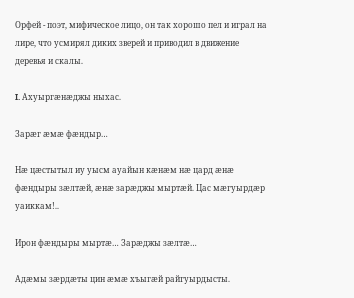Орфей - поэт, мифическое лицо, он так хорошо пел и играл на лире, что усмирял диких зверей и приводил в движение деревья и скалы.

I. Ахуыргӕнӕджы ныхас.

Зарӕг ӕмӕ фӕндыр…

Нӕ цӕстытыл иу уысм ауайын кӕнӕм нӕ цард ӕнӕ фӕндыры зӕлтӕй, ӕнӕ зарӕджы мыртӕй. Цас мӕгуырдӕр уаиккам!..

Ирон фӕндыры мыртӕ… Зарӕджы зӕлтӕ…

Адӕмы зӕрдӕты цин ӕмӕ хъыгӕй райгуырдысты.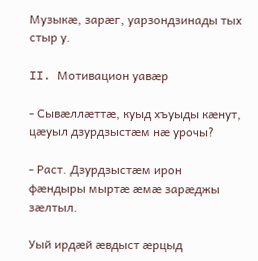Музыкӕ, зарӕг, уарзондзинады тых стыр у.

II. Мотивацион уавӕр

- Сывӕллӕттӕ, куыд хъуыды кӕнут, цӕуыл дзурдзыстӕм нӕ урочы?

- Раст. Дзурдзыстӕм ирон фӕндыры мыртӕ ӕмӕ зарӕджы зӕлтыл.

Уый ирдӕй ӕвдыст ӕрцыд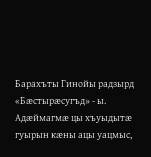Барахъты Гинойы радзырд «Бӕстырӕсугъд» - ы. Адӕймагмӕ цы хъуыдытӕ гуырын кӕны ацы уацмыс,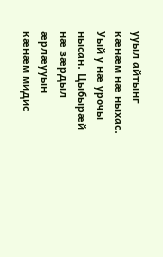ууыл айтынг кӕнӕм нӕ ныхас. Уый у нӕ урочы нысан. Цыбырӕй нӕ зӕрдыл ӕрлӕууын кӕнӕм мидис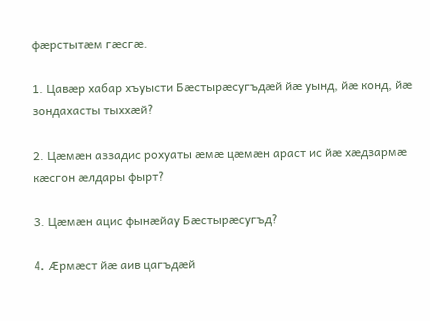фӕрстытӕм гӕсгӕ.

1. Цавӕр хабар хъуысти Бӕстырӕсугъдӕй йӕ уынд, йӕ конд, йӕ зондахасты тыххӕй?

2. Цӕмӕн аззадис рохуаты ӕмӕ цӕмӕн араст ис йӕ хӕдзармӕ кӕсгон ӕлдары фырт?

3. Цӕмӕн ацис фынӕйау Бӕстырӕсугъд?

4. Æрмӕст йӕ аив цагъдӕй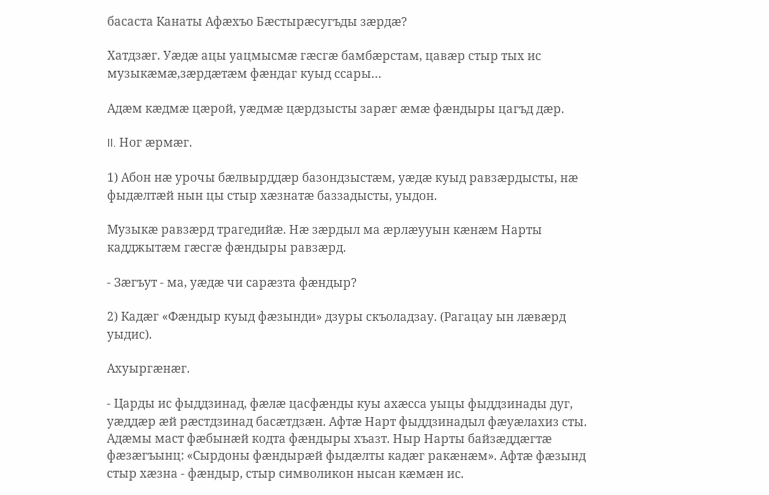басаста Канаты Афӕхъо Бӕстырӕсугъды зӕрдӕ?

Хатдзӕг. Уӕдӕ ацы уацмысмӕ гӕсгӕ бамбӕрстам, цавӕр стыр тых ис музыкӕмӕ,зӕрдӕтӕм фӕндаг куыд ссары…

Адӕм кӕдмӕ цӕрой, уӕдмӕ цӕрдзысты зарӕг ӕмӕ фӕндыры цагъд дӕр.

II. Ног ӕрмӕг.

1) Абон нӕ урочы бӕлвырддӕр базондзыстӕм, уӕдӕ куыд равзӕрдысты, нӕ фыдӕлтӕй нын цы стыр хӕзнатӕ баззадысты, уыдон.

Музыкӕ равзӕрд трагедийӕ. Нӕ зӕрдыл ма ӕрлӕууын кӕнӕм Нарты кадджытӕм гӕсгӕ фӕндыры равзӕрд.

- Зӕгъут - ма, уӕдӕ чи сарӕзта фӕндыр?

2) Кадӕг «Фӕндыр куыд фӕзынди» дзуры скъоладзау. (Рагацау ын лӕвӕрд уыдис).

Ахуыргӕнӕг.

- Царды ис фыддзинад, фӕлӕ цасфӕнды куы ахӕсса уыцы фыддзинады дуг, уӕддӕр ӕй рӕстдзинад басӕтдзӕн. Афтӕ Нарт фыддзинадыл фӕуӕлахиз сты. Адӕмы маст фӕбынӕй кодта фӕндыры хъазт. Ныр Нарты байзӕддӕгтӕ фӕзӕгъынц: «Сырдоны фӕндырӕй фыдӕлты кадӕг ракӕнӕм». Афтӕ фӕзынд стыр хӕзна - фӕндыр, стыр символикон нысан кӕмӕн ис.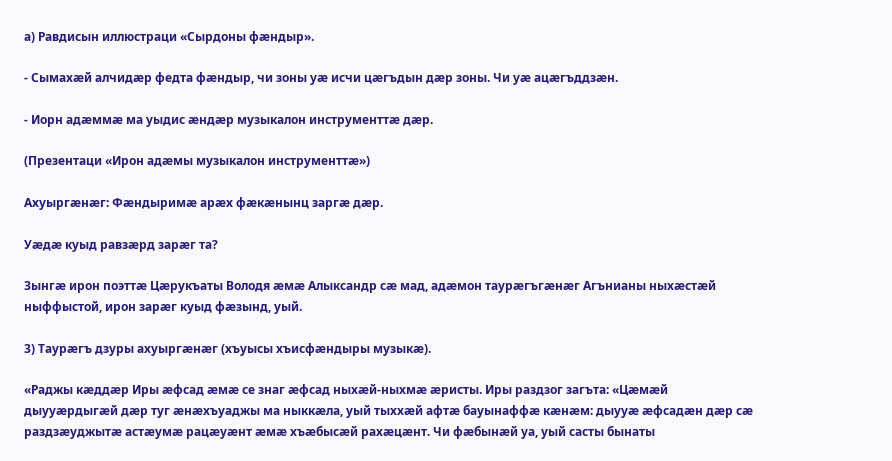а) Равдисын иллюстраци «Сырдоны фӕндыр».

- Сымахӕй алчидӕр федта фӕндыр, чи зоны уӕ исчи цӕгъдын дӕр зоны. Чи уӕ ацӕгъддзӕн.

- Иорн адӕммӕ ма уыдис ӕндӕр музыкалон инструменттӕ дӕр.

(Презентаци «Ирон адӕмы музыкалон инструменттӕ»)

Ахуыргӕнӕг: Фӕндыримӕ арӕх фӕкӕнынц заргӕ дӕр.

Уӕдӕ куыд равзӕрд зарӕг та?

Зынгӕ ирон поэттӕ Цӕрукъаты Володя ӕмӕ Алыксандр сӕ мад, адӕмон таурӕгъгӕнӕг Агънианы ныхӕстӕй ныффыстой, ирон зарӕг куыд фӕзынд, уый.

3) Таурӕгъ дзуры ахуыргӕнӕг (хъуысы хъисфӕндыры музыкӕ).

«Раджы кӕддӕр Иры ӕфсад ӕмӕ се знаг ӕфсад ныхӕй-ныхмӕ ӕристы. Иры раздзог загъта: «Цӕмӕй дыууӕрдыгӕй дӕр туг ӕнӕхъуаджы ма ныккӕла, уый тыххӕй афтӕ бауынаффӕ кӕнӕм: дыууӕ ӕфсадӕн дӕр сӕ раздзӕуджытӕ астӕумӕ рацӕуӕнт ӕмӕ хъӕбысӕй рахӕцӕнт. Чи фӕбынӕй уа, уый састы бынаты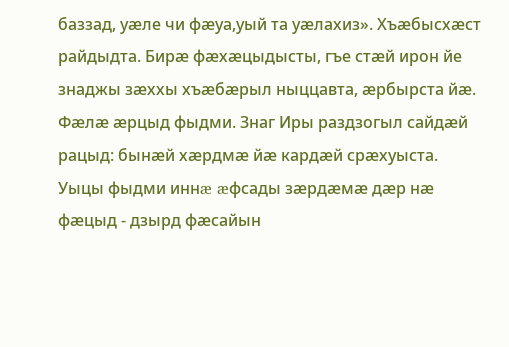баззад, уӕле чи фӕуа,уый та уӕлахиз». Хъӕбысхӕст райдыдта. Бирӕ фӕхӕцыдысты, гъе стӕй ирон йе знаджы зӕххы хъӕбӕрыл ныццавта, ӕрбырста йӕ. Фӕлӕ ӕрцыд фыдми. Знаг Иры раздзогыл сайдæй рацыд: бынæй хæрдмæ йӕ кардæй срæхуыста. Уыцы фыдми иннæ æфсады зæрдæмæ дæр нæ фæцыд - дзырд фæсайын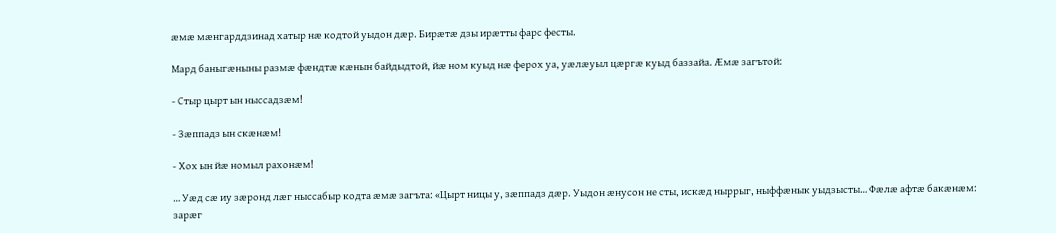æмæ мæнгарддзинад хатыр нæ кодтой уыдон дæр. Бирæтæ дзы ирæтты фарс фесты.

Мард баныгæныны размæ фæндтæ кæнын байдыдтой, йæ ном куыд нæ ферох уа, уæлæуыл цæргæ куыд баззайа. Æмæ загътой:

- Стыр цырт ын ныссадзæм!

- Зæппадз ын скæнæм!

- Хох ын йæ номыл рахонæм!

… Уæд сæ иу зæронд лæг ныссабыр кодта æмæ загъта: «Цырт ницы у, зæппадз дæр. Уыдон æнусон не сты, искæд ныррыг, ныффæнык уыдзысты… Фæлæ афтæ бакæнæм: зарæг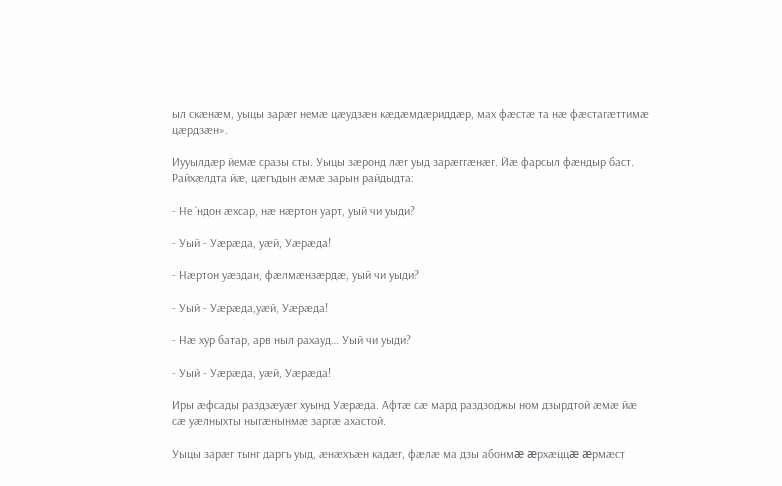ыл скæнæм, уыцы зарæг немæ цæудзæн кæдæмдæриддæр, мах фæстæ та нæ фæстагæттимæ цæрдзæн».

Иууылдæр йемæ сразы сты. Уыцы зæронд лæг уыд зарæггæнæг. Йæ фарсыл фæндыр баст. Райхæлдта йæ, цæгъдын æмæ зарын райдыдта:

- Не `ндон æхсар, нæ нæртон уарт, уый чи уыди?

- Уый - Уæрæда, уæй, Уæрæда!

- Нæртон уæздан, фæлмæнзæрдæ, уый чи уыди?

- Уый - Уæрæда,уæй, Уæрæда!

- Нæ хур батар, арв ныл рахауд… Уый чи уыди?

- Уый - Уæрæда, уæй, Уæрæда!

Иры æфсады раздзæуæг хуынд Уæрæда. Афтæ сæ мард раздзоджы ном дзырдтой æмæ йæ сæ уæлныхты ныгæнынмæ заргæ ахастой.

Уыцы зарӕг тынг даргъ уыд, æнæхъæн кадæг, фæлæ ма дзы абонмæ æрхæццæ æрмæст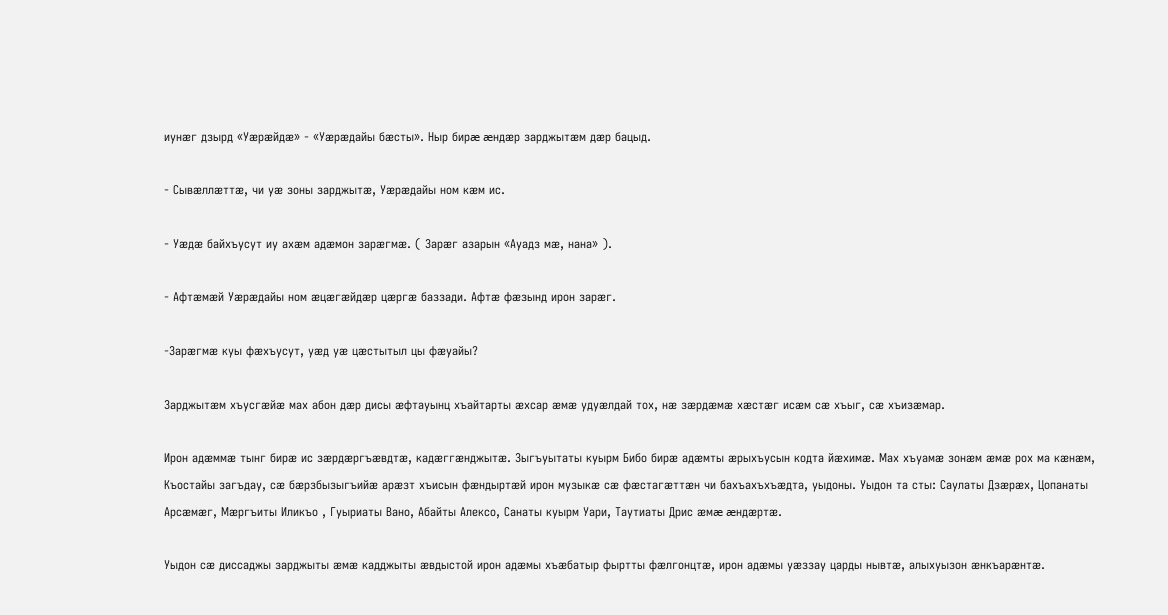иунæг дзырд «Уæрæйдæ» - «Уæрæдайы бæсты». Ныр бирæ æндæр зарджытæм дæр бацыд.

- Сывæллæттæ, чи уæ зоны зарджытæ, Уæрæдайы ном кæм ис.

- Уæдæ байхъусут иу ахæм адæмон зарæгмæ. ( Зарæг азарын «Ауадз мæ, нана» ).

- Афтæмæй Уæрæдайы ном æцæгæйдæр цæргæ баззади. Афтæ фæзынд ирон зарæг.

-Зарӕгмӕ куы фӕхъусут, уӕд уӕ цӕстытыл цы фӕуайы?

Зарджытæм хъусгæйæ мах абон дæр дисы æфтауынц хъайтарты æхсар æмæ удуæлдай тох, нæ зæрдæмæ хæстæг исæм сæ хъыг, сæ хъизæмар.

Ирон адæммæ тынг бирæ ис зæрдæргъæвдтæ, кадæггæнджытæ. Зыгъуытаты куырм Бибо бирæ адæмты æрыхъусын кодта йæхимæ. Мах хъуамæ зонæм æмæ рох ма кæнæм, Къостайы загъдау, сæ бæрзбызыгъийæ арæзт хъисын фæндыртæй ирон музыкæ сæ фæстагæттæн чи бахъахъхъæдта, уыдоны. Уыдон та сты: Саулаты Дзæрæх, Цопанаты Арсæмæг, Мæргъиты Иликъо , Гуыриаты Вано, Абайты Алексо, Санаты куырм Уари, Таутиаты Дрис æмæ æндæртæ.

Уыдон сæ диссаджы зарджыты æмæ кадджыты æвдыстой ирон адæмы хъæбатыр фыртты фæлгонцтæ, ирон адæмы уæззау царды нывтæ, алыхуызон æнкъарæнтæ.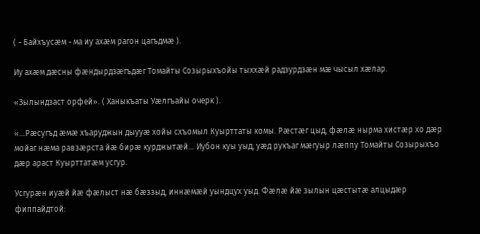( - Байхъусæм - ма иу ахæм рагон цагъдмæ ).

Иу ахæм дæсны фæндырдзæгъдæг Томайты Созырыхъойы тыххæй радзурдзæн мӕ чысыл хӕлар.

«Зылындзаст орфей». ( Ханыкъаты Уæлгъайы очерк ).

«…Рæсугъд æмæ хъаруджын дыууæ хойы схъомыл Куырттаты комы. Рæстæг цыд, фæлæ нырма хистæр хо дæр мойаг нæма равзæрста йæ бирæ курджытæй… Иубон куы уыд, уæд рукъаг мæгуыр лæппу Томайты Созырыхъо дæр араст Куырттатæм усгур.

Усгурæн иуæй йæ фæлыст нæ бæззыд, иннæмæй уындцух уыд. Фæлæ йæ зылын цæстытæ алцыдæр фиппайдтой: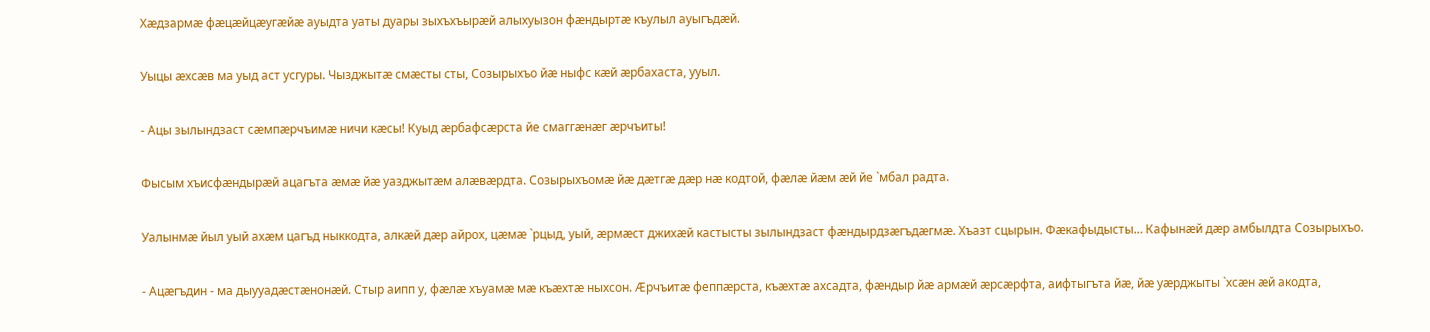Хæдзармæ фæцæйцæугæйæ ауыдта уаты дуары зыхъхъырæй алыхуызон фæндыртæ къулыл ауыгъдæй.

Уыцы æхсæв ма уыд аст усгуры. Чызджытæ смæсты сты, Созырыхъо йæ ныфс кæй æрбахаста, ууыл.

- Ацы зылындзаст сæмпæрчъимæ ничи кæсы! Куыд æрбафсæрста йе смаггæнæг æрчъиты!

Фысым хъисфæндырæй ацагъта æмæ йæ уазджытæм алæвæрдта. Созырыхъомæ йæ дæтгæ дæр нæ кодтой, фæлæ йæм æй йе `мбал радта.

Уалынмæ йыл уый ахæм цагъд ныккодта, алкæй дæр айрох, цæмæ `рцыд, уый, æрмæст джихæй кастысты зылындзаст фæндырдзæгъдæгмæ. Хъазт сцырын. Фæкафыдысты… Кафынæй дæр амбылдта Созырыхъо.

- Ацæгъдин - ма дыууадæстæнонæй. Стыр аипп у, фæлæ хъуамæ мæ къæхтæ ныхсон. Æрчъитæ феппæрста, къæхтæ ахсадта, фæндыр йæ армæй æрсæрфта, аифтыгъта йæ, йæ уæрджыты `хсæн æй акодта,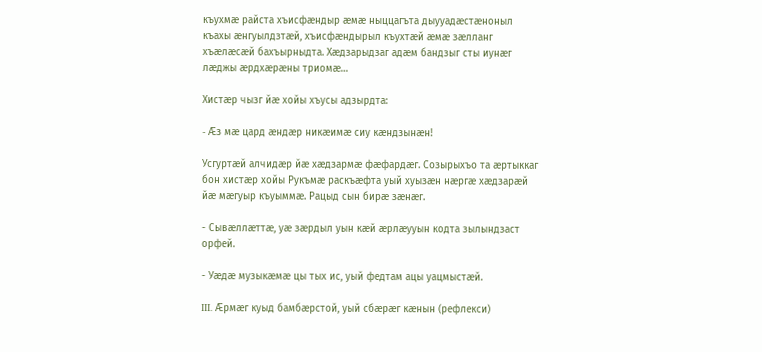къухмæ райста хъисфæндыр æмæ ныццагъта дыууадæстæноныл къахы æнгуылдзтæй, хъисфæндырыл къухтæй æмæ зæлланг хъæлæсæй бахъырныдта. Хæдзарыдзаг адæм бандзыг сты иунæг лæджы æрдхæрæны триомæ…

Хистæр чызг йæ хойы хъусы адзырдта:

- Æз мæ цард æндæр никæимæ сиу кæндзынæн!

Усгуртæй алчидæр йæ хæдзармæ фæфардæг. Созырыхъо та æртыккаг бон хистæр хойы Рукъмæ раскъæфта уый хуызæн нæргæ хæдзарæй йæ мæгуыр къуыммæ. Рацыд сын бирæ зæнӕг.

- Сывæллæттæ, уæ зæрдыл уын кæй æрлæууын кодта зылындзаст орфей.

- Уæдæ музыкæмæ цы тых ис, уый федтам ацы уацмыстæй.

III. Ӕрмӕг куыд бамбӕрстой, уый сбӕрӕг кӕнын (рефлекси)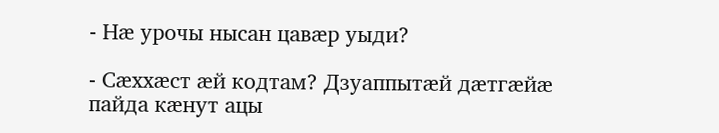- Нæ урочы нысан цавæр уыди?

- Сæххæст æй кодтам? Дзуаппытæй дæтгæйæ пайда кæнут ацы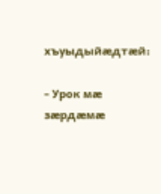хъуыдыйæдтæй:

- Урок мæ зæрдæмæ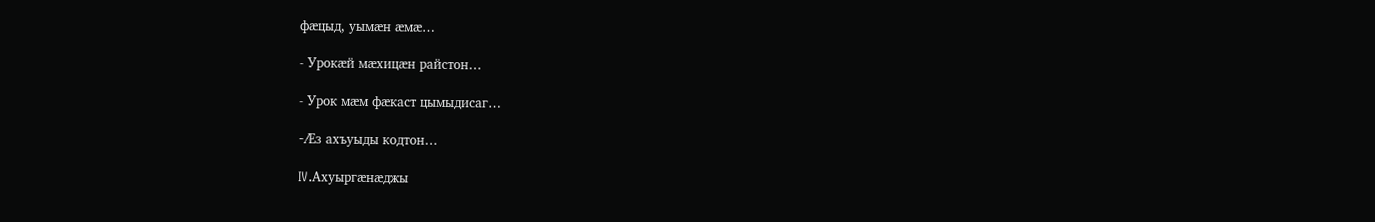фæцыд, уымæн æмæ…

- Урокæй мæхицæн райстон…

- Урок мæм фæкаст цымыдисаг…

-Æз ахъуыды кодтон…

IV.Ахуыргӕнӕджы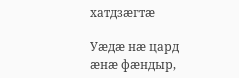хатдзӕгтӕ

Уæдæ нæ цард æнæ фæндыр,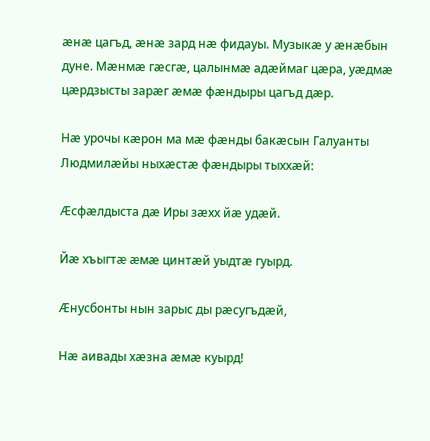æнæ цагъд, æнæ зард нæ фидауы. Музыкæ у æнæбын дуне. Мæнмæ гæсгæ, цалынмæ адæймаг цæра, уæдмæ цæрдзысты зарæг æмæ фæндыры цагъд дæр.

Нæ урочы кæрон ма мæ фæнды бакæсын Галуанты Людмилæйы ныхæстæ фæндыры тыххæй:

Æсфæлдыста дæ Иры зæхх йæ удæй.

Йæ хъыгтæ æмæ цинтæй уыдтæ гуырд.

Æнусбонты нын зарыс ды рæсугъдæй,

Нæ аивады хæзна æмæ куырд!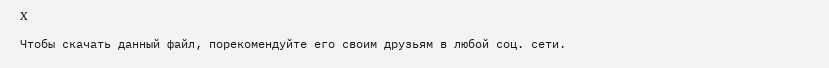X

Чтобы скачать данный файл, порекомендуйте его своим друзьям в любой соц. сети.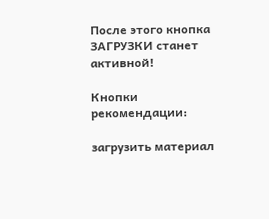После этого кнопка ЗАГРУЗКИ станет активной!

Кнопки рекомендации:

загрузить материал